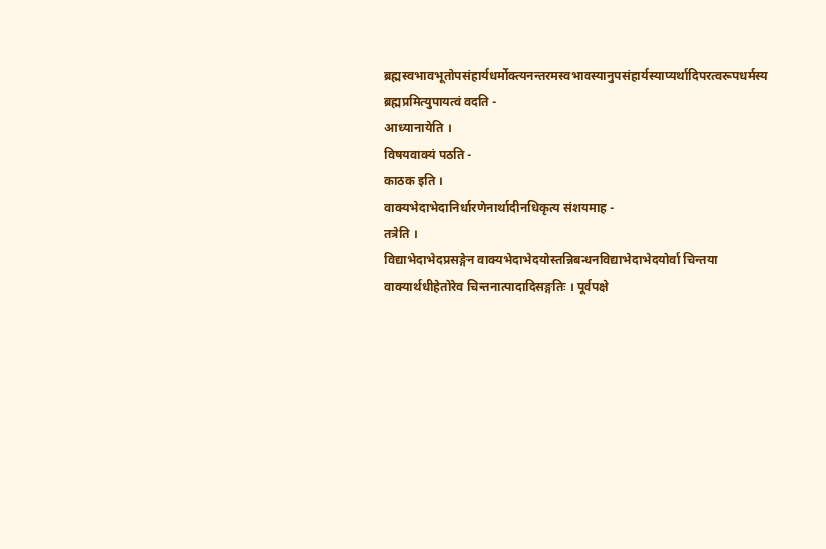ब्रह्मस्वभावभूतोपसंहार्यधर्मोक्त्यनन्तरमस्वभावस्यानुपसंहार्यस्याप्यर्थादिपरत्वरूपधर्मस्य ब्रह्मप्रमित्युपायत्वं वदति -
आध्यानायेति ।
विषयवाक्यं पठति -
काठक इति ।
वाक्यभेदाभेदानिर्धारणेनार्थादीनधिकृत्य संशयमाह -
तत्रेति ।
विद्याभेदाभेदप्रसङ्गेन वाक्यभेदाभेदयोस्तन्निबन्धनविद्याभेदाभेदयोर्वा चिन्तया वाक्यार्थधीहेतोरेव चिन्तनात्पादादिसङ्गतिः । पूर्वपक्षे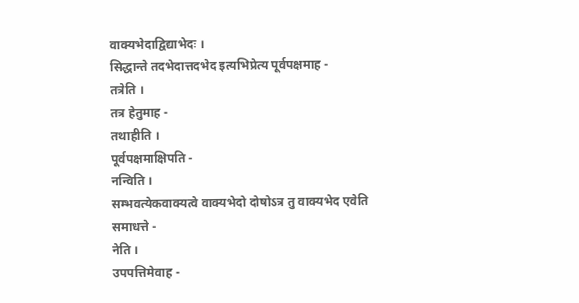वाक्यभेदाद्विद्याभेदः ।
सिद्धान्ते तदभेदात्तदभेद इत्यभिप्रेत्य पूर्वपक्षमाह -
तत्रेति ।
तत्र हेतुमाह -
तथाहीति ।
पूर्वपक्षमाक्षिपति -
नन्विति ।
सम्भवत्येकवाक्यत्वे वाक्यभेदो दोषोऽत्र तु वाक्यभेद एवेति समाधत्ते -
नेति ।
उपपत्तिमेवाह -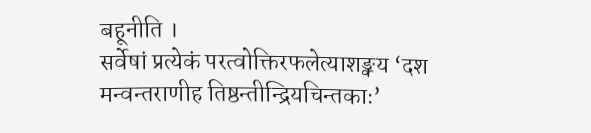बहूनीति ।
सर्वेषां प्रत्येकं परत्वोक्तिरफलेत्याशङ्क्य ‘दश मन्वन्तराणीह तिष्ठन्तीन्द्रियचिन्तकाः’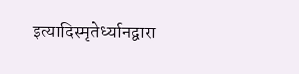इत्यादिस्मृतेर्ध्यानद्वारा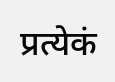प्रत्येकं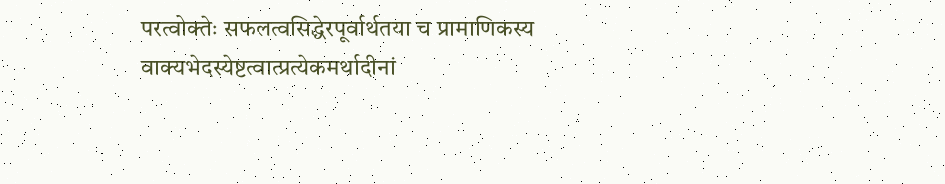परत्वोक्तेः सफलत्वसिद्धेरपूर्वार्थतया च प्रामाणिकस्य वाक्यभेदस्येष्टत्वात्प्रत्येकमर्थादीनां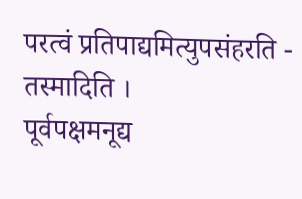परत्वं प्रतिपाद्यमित्युपसंहरति -
तस्मादिति ।
पूर्वपक्षमनूद्य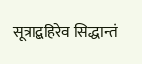सूत्राद्बहिरेव सिद्धान्तं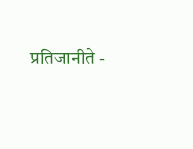प्रतिजानीते -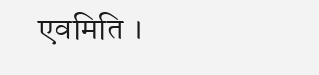एवमिति ।